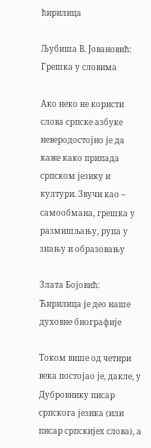ћирилица

Љубиша В. Јовановић: Грешка у словима

Ако неко не користи слова српске азбуке неверодостојно је да каже како припада српском језику и култури. Звучи као – самообмана, грешка у размишљању, рупа у знању и образовању

Злата Бојовић: Ћирилица је део наше духовне биографије

Током више од четири века постојао је, дакле, у Дубровнику писар српскога језика (или писар српскијех слова), а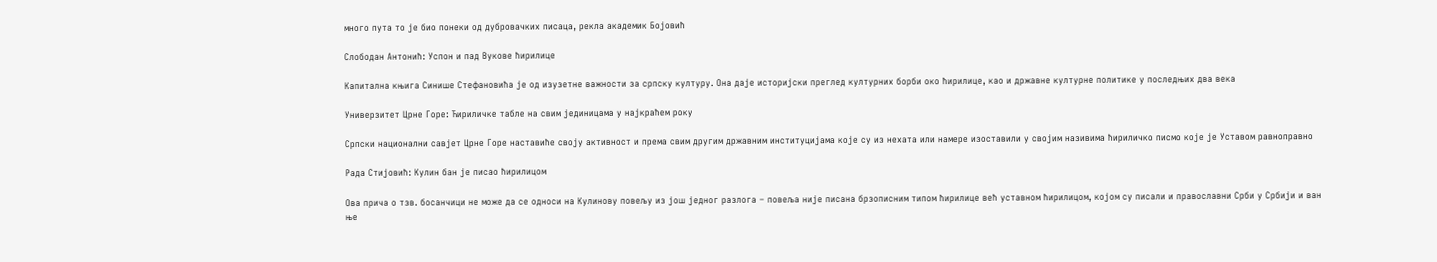много пута то је био понеки од дубровачких писаца, рекла академик Бојовић

Слободан Антонић: Успон и пад Вукове ћирилице

Капитална књига Синише Стефановића је од изузетне важности за српску културу. Она даје историјски преглед културних борби око ћирилице, као и државне културне политике у последњих два века

Универзитет Црне Горе: Ћириличке табле на свим јединицама у најкраћем року

Српски национални савјет Црне Горе наставиће своју активност и према свим другим државним институцијама које су из нехата или намере изоставили у својим називима ћириличко писмо које је Уставом равноправно

Рада Стијовић: Кулин бан је писао ћирилицом

Ова прича о тзв. босанчици не може да се односи на Кулинову повељу из још једног разлога – повеља није писана брзописним типом ћирилице већ уставном ћирилицом, којом су писали и православни Срби у Србији и ван ње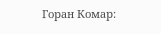Горан Комар: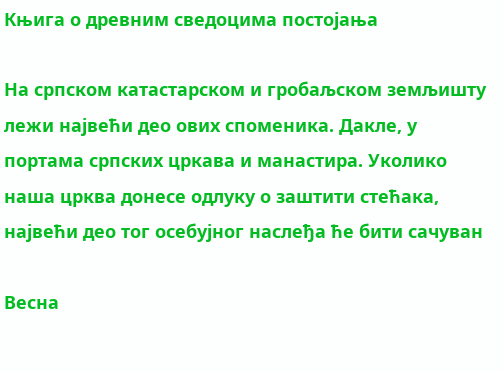Књига о древним сведоцима постојања

На српском катастарском и гробаљском земљишту лежи највећи део ових споменика. Дакле, у портама српских цркава и манастира. Уколико наша црква донесе одлуку о заштити стећака, највећи део тог осебујног наслеђа ће бити сачуван

Весна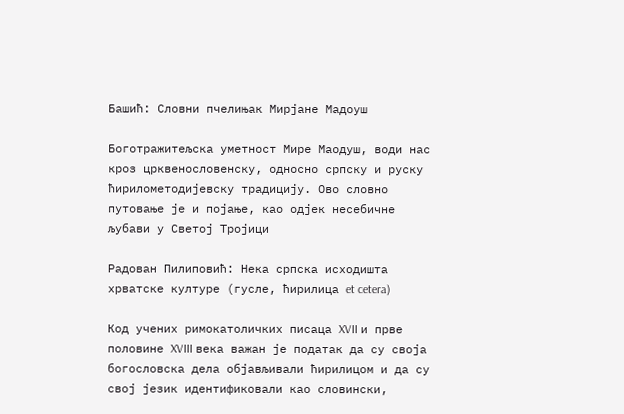Башић: Словни пчелињак Мирјане Мадоуш

Боготражитељска уметност Мире Маодуш, води нас кроз црквенословенску, односно српску и руску ћирилометодијевску традицију. Ово словно путовање је и појање, као одјек несебичне љубави у Светој Тројици

Радован Пилиповић: Нека српска исходишта хрватске културе (гусле, ћирилица et cetera)

Код учених римокатоличких писаца XVII и прве половине XVIII века важан је податак да су своја богословска дела објављивали ћирилицом и да су свој језик идентификовали као словински,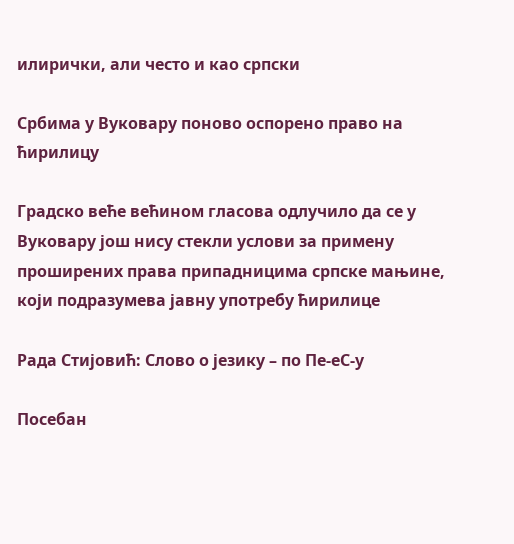илирички, али често и као српски

Србима у Вуковару поново оспорено право на ћирилицу

Градско веће већином гласова одлучило да се у Вуковару још нису стекли услови за примену проширених права припадницима српске мањине, који подразумева јавну употребу ћирилице

Рада Стијовић: Слово о језику – по Пе-еС-у

Посебан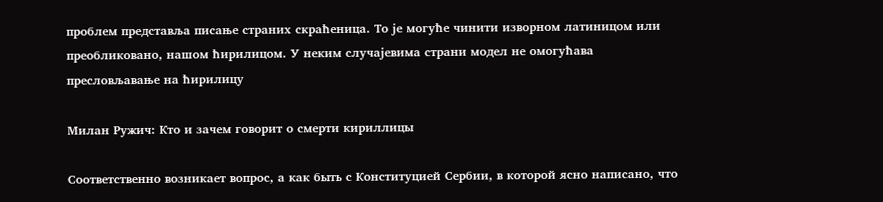проблем представља писање страних скраћеница. То је могуће чинити изворном латиницом или преобликовано, нашом ћирилицом. У неким случајевима страни модел не омогућава пресловљавање на ћирилицу

Милан Ружич: Кто и зачем говорит о смерти кириллицы

Соответственно возникает вопрос, а как быть с Конституцией Сербии, в которой ясно написано, что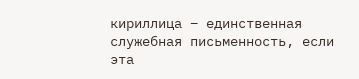кириллица – единственная служебная письменность, если эта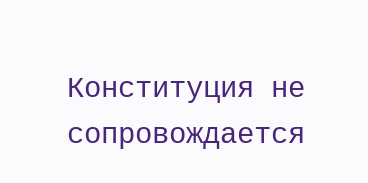Конституция не сопровождается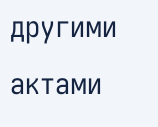другими  актами